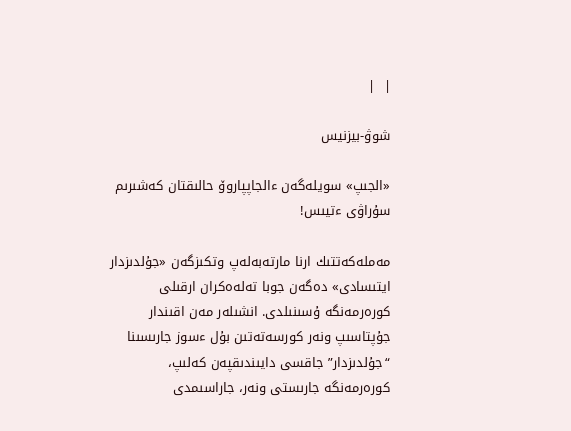|  |

شوۋ-بيزنيس

«الجىپ» سويلەگەن ءالجاپپاروۆ حالىقتان كەشىرىم سۇراۋى ءتيىس!

مەملەكەتتىك ارنا مارتەبەلەپ وتكىزگەن «جۇلدىزدار ايتىسادى» دەگەن جوبا تەلەەكران ارقىلى كورەرمەنگە ۇسىنىلدى. انشىلەر مەن اقىندار جۇپتاسىپ ونەر كورسەتەتىن بۇل ءسوز جارىسىنا “جۇلدىزدار” جاقسى دايىندىقپەن كەلىپ، كورەرمەنگە جارىستى ونەر، جاراسىمدى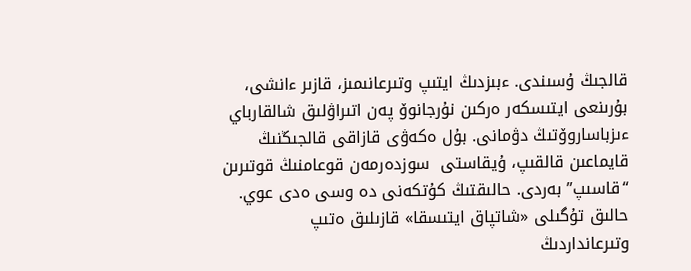قالجىڭ ۇسىندى. ءبىزدىڭ ايتىپ وتىرعانىمىز، قازىر ءانشى، بۇرىنعى ايتىسكەر ەركىن نۇرجانوۆ پەن اتىراۋلىق شالقارباي ءىزباساروۆتىڭ دۋمانى. بۇل ەكەۋى قازاقى قالجىڭنىڭ قايماعىن قالقىپ، ۇيقاستى  سوزدەرمەن قوعامنىڭ قوتىرىن  “قاسىپ” بەردى. حالىقتىڭ كۇتكەنى دە وسى ەدى عوي. حالىق تۇگىلى «شاتپاق ايتىسقا» قازىلىق ەتىپ وتىرعانداردىڭ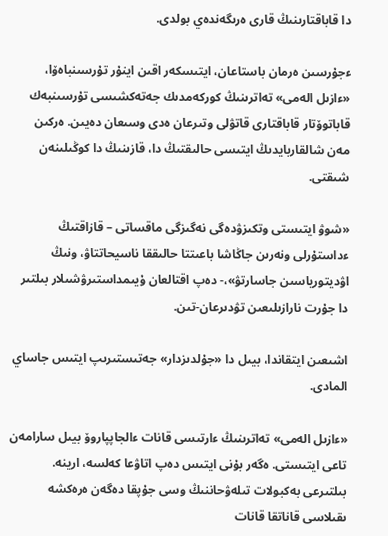دا قاباقتارىنىڭ قارى ەرىگەندەي بولدى.

ءجۇرسىن ەرمان باستاعان، ايتىسكەر اقىن اينۇر تۇرسىنباەۆا، «ءازىل الەمى» تەاترىنىڭ كوركەمدىك جەتەكشىسى تۇرسىنبەك قاباتوۆتار قاباقتارى قاتۋلى وتىرعان ەدى وسىعان دەيىن. ەركىن مەن شالقاربايدىڭ ايتىسى حالىقتىڭ دا، قازىنىڭ دا كوڭىلىنەن شىقتى.

«شوۋ ايتىستى وتكىزۋدەگى نەگىزگى ماقساتى – قازاقتىڭ ءداستۇرلى ونەرىن جاڭاشا باعىتتا حالىققا ناسيحاتتاۋ، ونىڭ اۋديتورياسىن جاسارتۋ»،- دەپ اقتالعان ۇيىمداستىرۋشىلار بىلتىر دا جۇرت نارازىلىعىن تۋدىرعان-تىن.

اشىعىن ايتقاندا، بيىل دا «جۇلدىزدار» جەتىستىرىپ ايتىس جاساي المادى.

«ءازىل الەمى» تەاترىنىڭ ءارتىسى قانات ءالجاپپاروۆ بيىل سارامەن تاعى ايتىستى. ەگەر بۇنى ايتىس دەپ اتاۋعا كەلسە، ارينە. بىلتىرعى بەكبولات تىلەۋحاننىڭ وسى جۇپقا دەگەن ەرەكشە ىقىلاسى قاناتقا قانات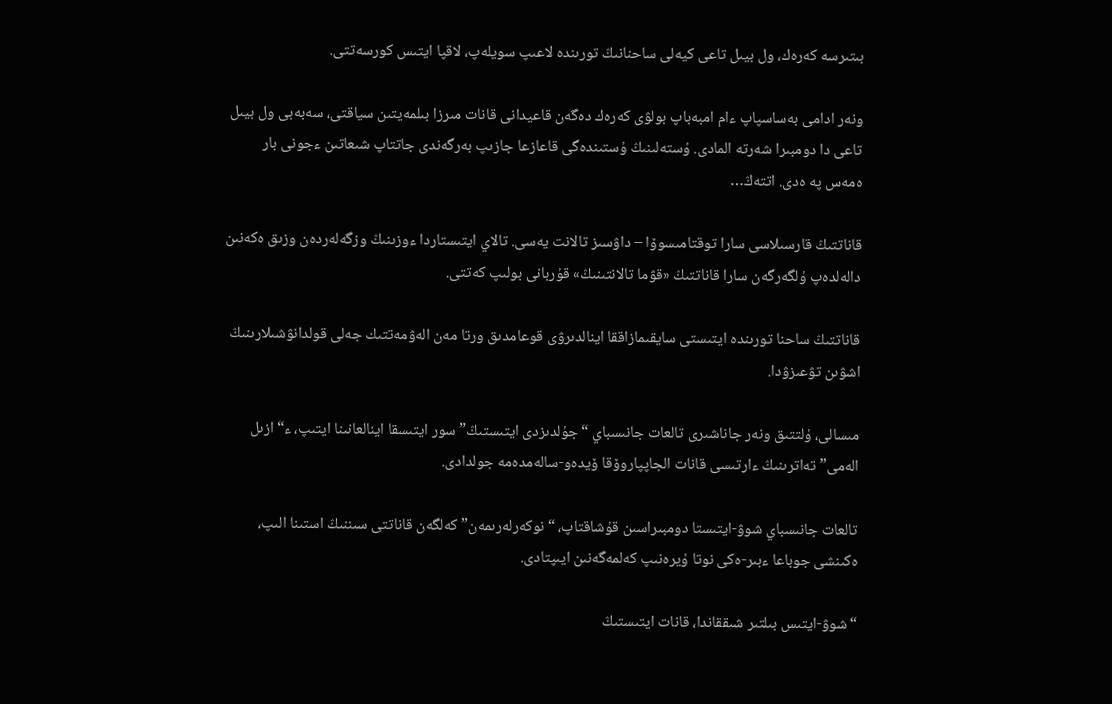بىتىرسە كەرەك، ول بيىل تاعى كيەلى ساحنانىڭ تورىندە لاعىپ سويلەپ، لاقپا ايتىس كورسەتتى.

ونەر ادامى بەساسپاپ ءام امبەباپ بولۋى كەرەك دەگەن قاعيدانى قانات مىرزا بىلمەيتىن سياقتى، سەبەبى ول بيىل تاعى دا دومبىرا شەرتە المادى. ۇستەلىنىڭ ۇستىندەگى قاعازعا جازىپ بەرگەندى جاتتاپ شىعاتىن ءجونى بار ەمەس پە ەدى. اتتەڭ…

قاناتتىڭ قارسىلاسى سارا توقتامىسوۆا – داۋسىز تالانت يەسى. تالاي ايتىستاردا ءوزىنىڭ وزگەلەردەن وزىق ەكەنىن دالەلدەپ ۇلگەرگەن سارا قاناتتىڭ «قۋما تالانتىنىڭ» قۇربانى بولىپ كەتتى.

قاناتتىڭ ساحنا تورىندە ايتىستى سايقىمازاققا اينالدىرۋى قوعامدىق ورتا مەن الەۋمەتتىك جەلى قولدانۋشىلارىنىڭ اشۋىن تۋعىزۋدا.

مىسالى، ۇلتتىق ونەر جاناشىرى تالعات جانىسباي “جۇلدىزدى ايتىستىڭ” سور ايتىسقا اينالعانىنا ايتىپ، ء“ازىل الەمى” تەاترىنىڭ ءارتىسى قانات الجاپپاروۆقا ۆيدەو-سالەمدەمە جولدادى.

تالعات جانىسباي شوۋ-ايتىستا دومبىراسىن قۇشاقتاپ، “نوكەرلەرىمەن” كەلگەن قاناتتى سىننىڭ استىنا الىپ، ەكىنشى جوباعا ءبىر-ەكى نوتا ۇيرەنىپ كەلمەگەنىن ايىپتادى.

“شوۋ-ايتىس بىلتىر شىققاندا، قانات ايتىستىڭ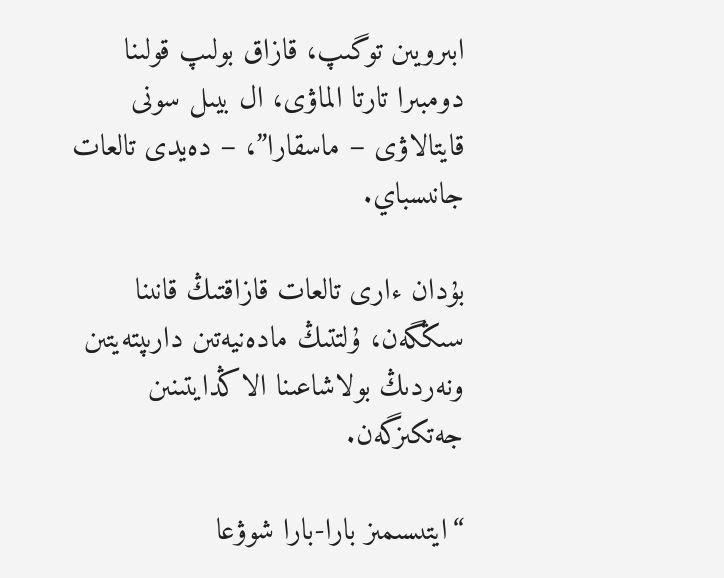ابىرويىن توگىپ، قازاق بولىپ قولىنا دومبىرا تارتا الماۋى، ال بيىل سونى قايتالاۋى – ماسقارا”، – دەيدى تالعات جانىسباي.

بۇدان ءارى تالعات قازاقتىڭ قانىنا سىڭگەن، ۇلتتىڭ مادەنيەتىن دارىپتەيتىن ونەردىڭ بولاشاعىنا الاڭدايتىنىن جەتكىزگەن.

“ايتىسىمىز بارا-بارا شوۋعا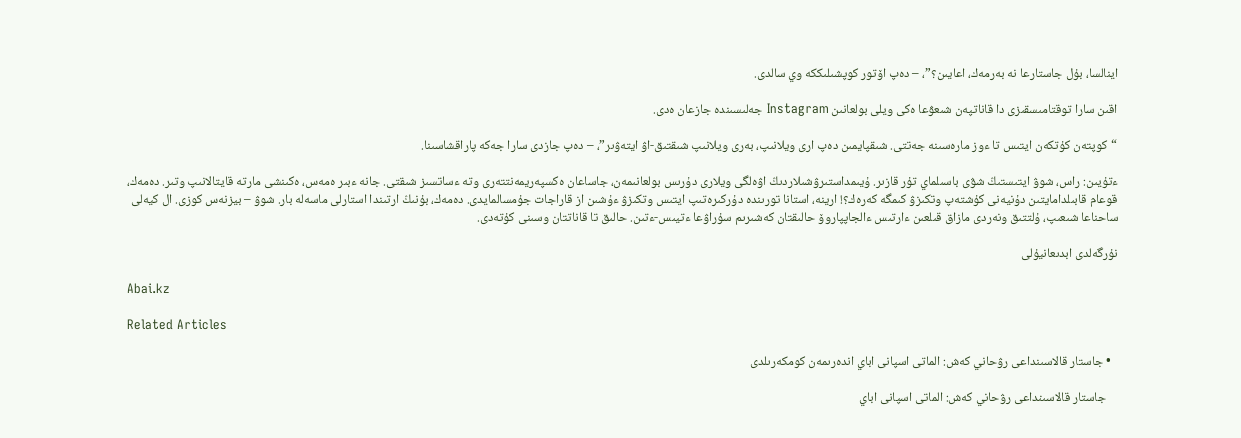اينالسا، بۇل جاستارعا نە بەرمەك، اعايىن؟”، – دەپ اۆتور كوپشىلىككە وي سالدى.

اقىن سارا توقتامىسقىزى دا قاناتپەن شىعۋعا ەكى ويلى بولعانىن Instagram جەلىسىندە جازعان ەدى.

“كوپتەن كۇتكەن ايتىس تا ءوز مارەسىنە جەتتى. شىقپايمىن دەپ ارى ويلانىپ، بەرى ويلانىپ شىقتىق-اۋ ايتەۋىر”، – دەپ جازدى سارا جەكە پاراقشاسىنا.

ءتۇيىن: راس، شوۋ ايتىستىڭ شۋى باسىلماي تۇر قازىر. ۇيىمداستىرۋشىلاردىڭ اۋەلگى ويلارى دۇرىس بولعانىمەن، جاساعان ەكسپەريمەنتتەرى وتە ءساتسىز شىقتى. جانە ءبىر ەمەس، ەكىنشى مارتە قايتالانىپ وتىر. دەمەك، قوعام قابىلدامايتىن دۇنيەنى كۇشتەپ وتكىزۋ كىمگە كەرەك؟! ارينە، استانا تورىندە دۇركىرەتىپ ايتىس وتكىزۋ ءۇشىن از قاراجات جۇمسالمايدى. دەمەك، بۇنىڭ ارتىندا استارلى ماسەلە بار. شوۋ – بيزنەس كوزى. ال كيەلى ساحناعا شىعىپ، ۇلتتىق ونەردى مازاق قىلعىن ءارتىس ءالجاپپاروۆ حالىقتان كەشىرىم سۇراۋعا ءتيىس-ءتىن. حالىق تا قاناتتان وسىنى كۇتەدى.

نۇرگەلدى ابدىعانيۇلى

Abai.kz

Related Articles

  • جاستار قالاسىنداعى رۋحاني كەش: الماتى اسپانى اباي اندەرىمەن كومكەرىلدى

    جاستار قالاسىنداعى رۋحاني كەش: الماتى اسپانى اباي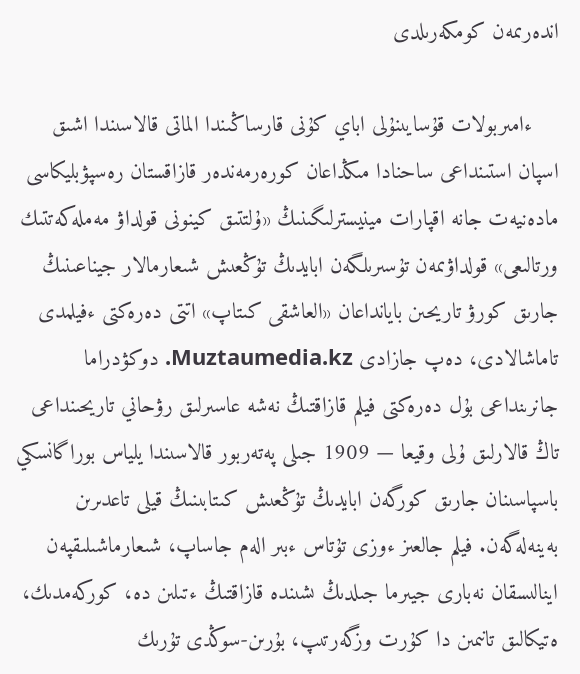اندەرىمەن كومكەرىلدى

    ءامىربولات قۇسايىنۇلى اباي كۇنى قارساڭىندا الماتى قالاسىندا اشىق اسپان استىنداعى ساحنادا مىڭداعان كورەرمەندەر قازاقستان رەسپۋبليكاسى مادەنيەت جانە اقپارات مينيسترلىگىنىڭ «ۇلتتىق كينونى قولداۋ مەملەكەتتىك ورتالىعى» قولداۋىمەن تۇسىرىلگەن ابايدىڭ تۇڭعىش شىعارمالار جيناعىنىڭ جارىق كورۋ تاريحىن بايانداعان «العاشقى كىتاپ» اتتى دەرەكتى ءفيلمدى تاماشالادى، دەپ جازادى Muztaumedia.kz. دوكۋدراما جانرىنداعى بۇل دەرەكتى فيلم قازاقتىڭ نەشە عاسىرلىق رۋحاني تاريحىنداعى تاڭ قالارلىق ۇلى وقيعا — 1909 جىلى پەتەربور قالاسىندا يلياس بوراگانسكي باسپاسىنان جارىق كورگەن ابايدىڭ تۇڭعىش كىتابىنىڭ قيلى تاعدىرىن بەينەلەگەن. فيلم جالعىز ءوزى تۇتاس ءبىر الەم جاساپ، شىعارماشىلىقپەن اينالىسقان نەبارى جيىرما جىلدىڭ ىشىندە قازاقتىڭ ءتىلىن دە، كوركەمدىك، ەتيكالىق تانىمىن دا كۇرت وزگەرتىپ، بۇرىن-سوڭدى تۇرىك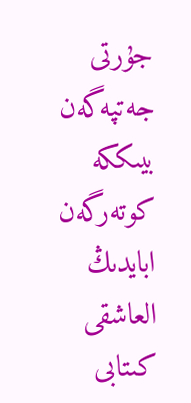جۇرتى جەتپەگەن بيىككە كوتەرگەن ابايدىڭ العاشقى كىتابى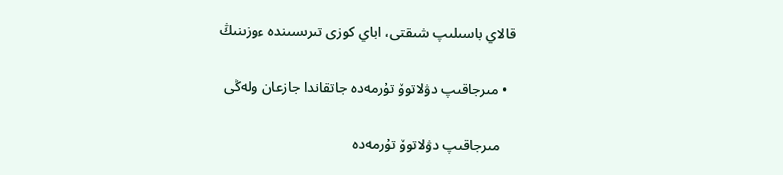قالاي باسىلىپ شىقتى، اباي كوزى تىرىسىندە ءوزىنىڭ

  • مىرجاقىپ دۋلاتوۆ تۇرمەدە جاتقاندا جازعان ولەڭى

    مىرجاقىپ دۋلاتوۆ تۇرمەدە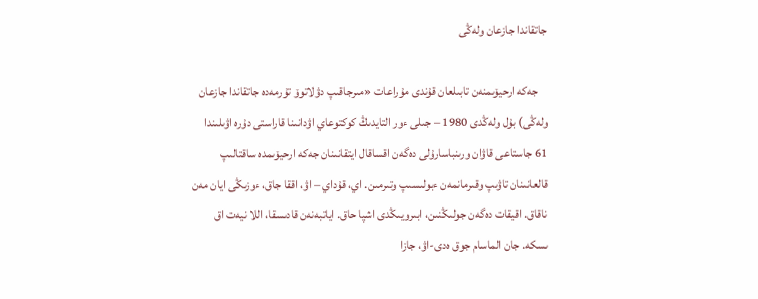جاتقاندا جازعان ولەڭى

    جەكە ارحيۆىمنەن تابىلعان قۇندى مۇراعات «مىرجاقىپ دۋلاتوۆ تۇرمەدە جاتقاندا جازعان ولەڭى) بۇل ولەڭدى 1980 – جىلى ءور التايدىڭ كوكتوعاي اۋدانىنا قاراستى دۇرە اۋىلىندا 61 جاستاعى قاۋان ورىنباسارۇلى دەگەن اقساقال ايتقانىنان جەكە ارحيۆىمدە ساقتالىپ قالعانىنان تاۋىپ وقىرمانمەن ءبولىسىپ وتىرمىن. اي، قۇداي – اۋ، اققا جاق، ءوزىڭى ايان مەن ناقاق. اقيقات دەگەن جولىڭنىن، ابىرويىڭدى اشپا حاق. اياتبەنەن قادىسقا، اللا نيەت اق ىسكە. جان الماسام جوق ەدى-اۋ، جازا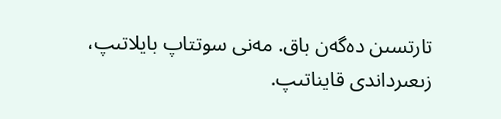تارتسىن دەگەن باق. مەنى سوتتاپ بايلاتىپ، زىعىرداندى قايناتىپ.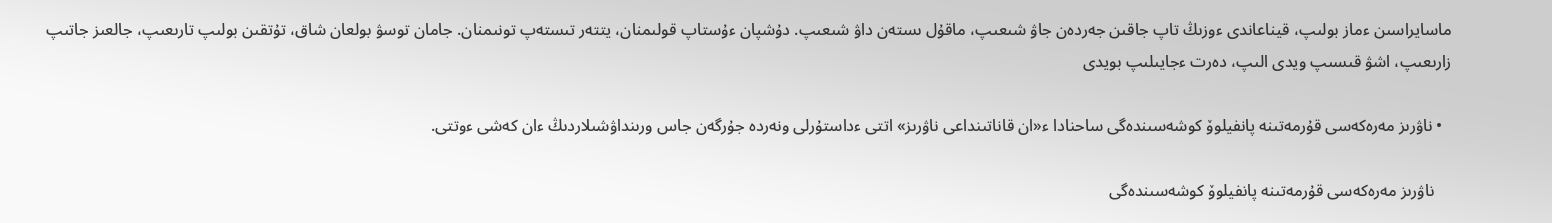ماسايراسىن ءماز بولىپ، قيناعاندى ءوزىڭ تاپ جاقىن جەردەن جاۋ شىعىپ، ماقۇل ىستەن داۋ شىعىپ. دۇشپان ءۇستاپ قولىمنان، يتتەر تىستەپ تونىمنان. جامان توسۋ بولعان شاق، تۇتقىن بولىپ تارىعىپ، جالعىز جاتىپ زارىعىپ، اشۋ قىسىپ ويدى الىپ، دەرت ءجايىلىپ بويدى

  • ناۋرىز مەرەكەسى قۇرمەتىنە پانفيلوۆ كوشەسىندەگى ساحنادا ء«ان قاناتىنداعى ناۋرىز» اتتى ءداستۇرلى ونەردە جۇرگەن جاس ورىنداۋشىلاردىڭ ءان كەشى ءوتتى.

    ناۋرىز مەرەكەسى قۇرمەتىنە پانفيلوۆ كوشەسىندەگى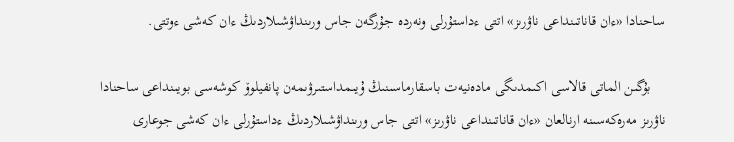ساحنادا «ءان قاناتىنداعى ناۋرىز» اتتى ءداستۇرلى ونەردە جۇرگەن جاس ورىنداۋشىلاردىڭ ءان كەشى ءوتتى.

    بۇگىن الماتى قالاسى اكىمدىگى مادەنيەت باسقارماسىنىڭ ۇيىمداستىرۋىمەن پانفيلوۆ كوشەسى بويىنداعى ساحنادا ناۋرىز مەرەكەسىنە ارنالعان «ءان قاناتىنداعى ناۋرىز» اتتى جاس ورىنداۋشىلاردىڭ ءداستۇرلى ءان كەشى جوعارى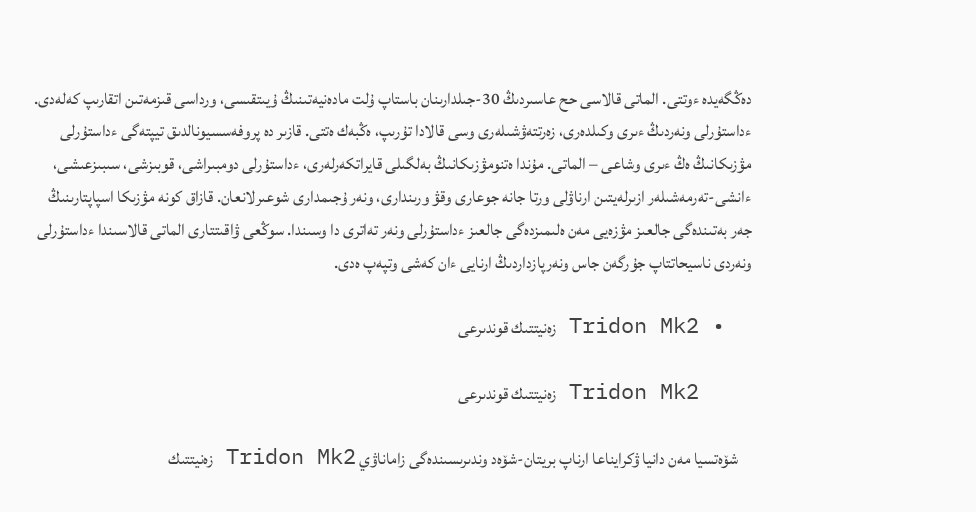دەڭگەيدە ءوتتى. الماتى قالاسى حح عاسىردىڭ 30-جىلدارىنان باستاپ ۇلت مادەنيەتىنىڭ ۇيىتقىسى، ورداسى قىزمەتىن اتقارىپ كەلەدى. ءداستۇرلى ونەردىڭ ءىرى وكىلدەرى، زەرتتەۋشىلەرى وسى قالادا تۇرىپ، ەڭبەك ەتتى. قازىر دە پروفەسسيونالدىق تيپتەگى ءداستۇرلى مۋزىكانىڭ ەڭ ءىرى وشاعى – الماتى. مۇندا ەتنومۋزىكانىڭ بەلگىلى قايراتكەرلەرى، ءداستۇرلى دومبىراشى، قوبىزشى، سىبىزعىشى، ءانشى-تەرمەشىلەر ازىرلەيتىن ارناۋلى ورتا جانە جوعارى وقۋ ورىندارى، ونەر ۇجىمدارى شوعىرلانعان. قازاق كونە مۋزىكا اسپاپتارىنىڭ جەر بەتىندەگى جالعىز مۋزەيى مەن ەلىمىزدەگى جالعىز ءداستۇرلى ونەر تەاترى دا وسىندا. سوڭعى ۋاقىتتارى الماتى قالاسىندا ءداستۇرلى ونەردى ناسيحاتتاپ جۇرگەن جاس ونەرپازداردىڭ ارنايى ءان كەشى وتپەپ ەدى.

  • Tridon Mk2 زەنيتتىك قوندىرعى

    Tridon Mk2 زەنيتتىك قوندىرعى

    شۆەتسيا مەن دانيا ۋكرايناعا ارناپ بريتان-شۆەد وندىرىسىندەگى زاماناۋي Tridon Mk2 زەنيتتىك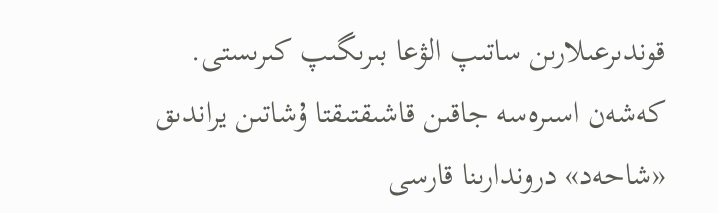قوندىرعىلارىن ساتىپ الۋعا بىرىگىپ كىرىستى. كەشەن اسىرەسە جاقىن قاشىقتىقتا ۇشاتىن يراندىق «شاحەد» دروندارىنا قارسى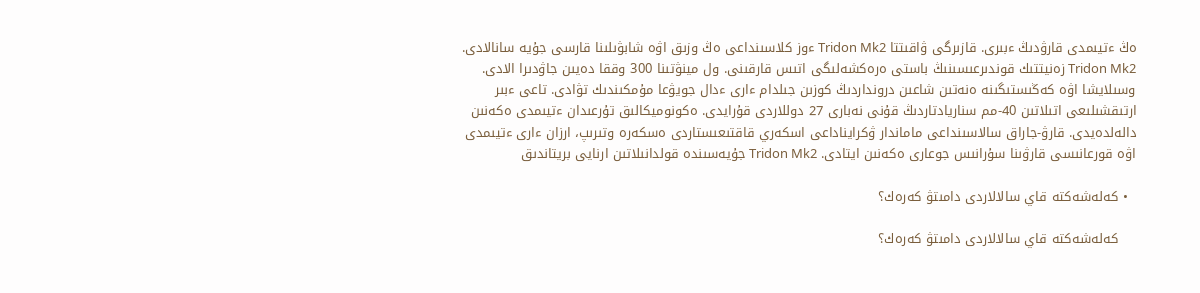ەڭ ءتيىمدى قارۋدىڭ ءبىرى. قازىرگى ۋاقىتتا Tridon Mk2 ءوز كلاسىنداعى ەڭ وزىق اۋە شابۋىلىنا قارسى جۇيە سانالادى. Tridon Mk2 زەنيتتىك قوندىرعىسىنىڭ باستى ەرەكشەلىگى اتىس قارقىنى. ول مينۋتىنا 300 وققا دەيىن جاۋدىرا الادى. وسىلايشا اۋە كەڭىستىگىنە ەنەتىن شاعىن درونداردىڭ كوزىن جىلدام ءارى ءدال جويۋعا مۇمكىندىك تۋادى. تاعى ءبىر ارتىقشىلىعى اتىلاتىن 40-مم سناريادتاردىڭ قۇنى نەبارى 27 دوللاردى قۇرايدى. ەكونوميكالىق تۇرعىدان ءتيىمدى ەكەنىن دالەلدەيدى. قارۋ-جاراق سالاسىنداعى ماماندار ۋكرايناداعى اسكەري قاقتىعىستاردى ەسكەرە وتىرىپ، ارزان ءارى ءتيىمدى اۋە قورعانىسى قارۋىنا سۇرانىس جوعارى ەكەنىن ايتادى. Tridon Mk2 جۇيەسىندە قولدانىلاتىن ارنايى بريتاندىق

  • كەلەشەكتە قاي سالالاردى دامىتۋ كەرەك؟

    كەلەشەكتە قاي سالالاردى دامىتۋ كەرەك؟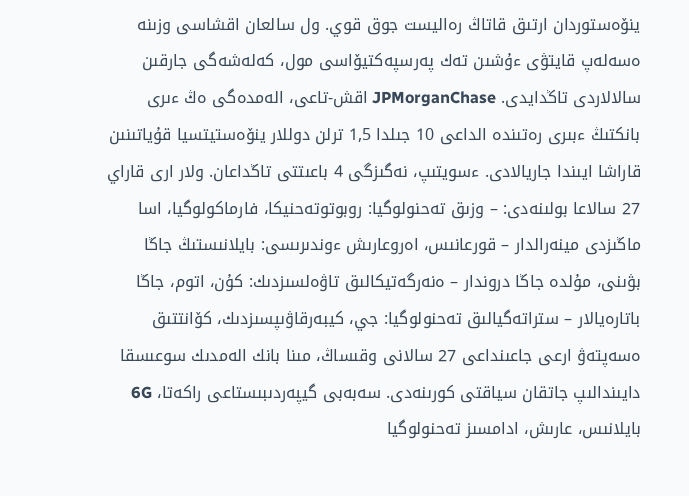ينۆەستوردان ارتىق قاتاڭ رەاليست جوق قوي. ول سالعان اقشاسى وزىنە ەسەلەپ قايتۋى ءۇشىن تەك پەرسپەكتيۆاسى مول، كەلەشەگى جارقىن سالالاردى تاڭدايدى. JPMorganChase اقش-تاعى، الەمدەگى ەڭ ءىرى بانكتىڭ ءبىرى رەتىندە الداعى 10 جىلدا 1,5 ترلن دوللار ينۆەستيتسيا قۇياتىنىن قاراشا ايىندا جاريالادى. ءسويتىپ، نەگىزگى 4 باعىتتى تاڭداعان. ولار ارى قاراي 27 سالاعا بولىنەدى: – وزىق تەحنولوگيا: روبوتوتەحنيكا، فارماكولوگيا، اسا ماڭىزدى مينەرالدار – قورعانىس، اەروعارىش ءوندىرىسى: بايلانىستىڭ جاڭا بۋىنى، مۇلدە جاڭا دروندار – ەنەرگەتيكالىق تاۋەلسىزدىك: كۇن، اتوم، جاڭا باتارەيالار – ستراتەگيالىق تەحنولوگيا: جي، كيبەرقاۋىپسىزدىك، كۆانتتىق ەسەپتەۋ ارعى جاعىنداعى 27 سالانى وقىساڭ، مىنا بانك الەمدىك سوعىسقا دايىندالىپ جاتقان سياقتى كورىنەدى. سەبەبى گيپەردىبىستاعى راكەتا، 6G بايلانىس، عارىش، ادامسىز تەحنولوگيا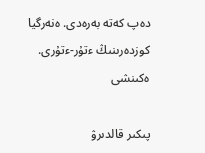دەپ كەتە بەرەدى. ەنەرگيا كوزدەرىنىڭ ءتۇر-ءتۇرى. ەكىنشى

پىكىر قالدىرۋ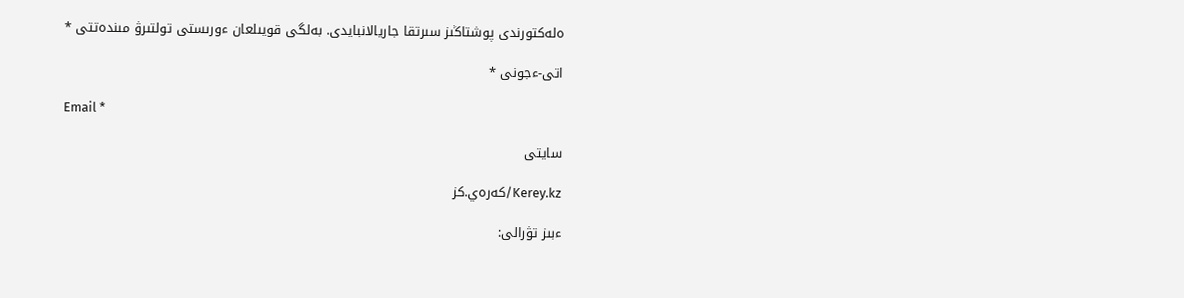ەلەكتورندى پوشتاڭىز سىرتقا جاريالانبايدى. بەلگى قويىلعان ءورىستى تولتىرۋ مىندەتتى *

اتى-ءجونى *

Email *

سايتى

Kerey.kz/كەرەي.كز

ءبىز تۋرالى: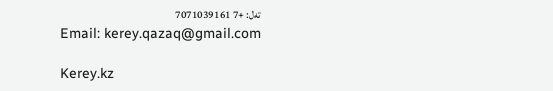تەل: +7 7071039161
Email: kerey.qazaq@gmail.com

Kerey.kz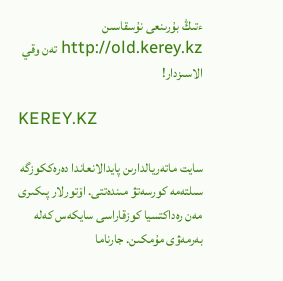ءتىڭ بۇرىنعى نۇسقاسىن http://old.kerey.kz تەن وقي الاسىزدار!

KEREY.KZ

سايت ماتەريالدارىن پايدالانعاندا دەرەككوزگە سىلتەمە كورسەتۋ مىندەتتى. اۆتورلار پىكىرى مەن رەداكتسيا كوزقاراسى سايكەس كەلە بەرمەۋى مۇمكىن. جارناما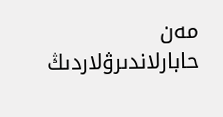مەن حابارلاندىرۋلاردىڭ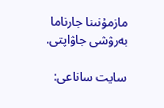مازمۇنىنا جارناما بەرۋشى جاۋاپتى.

سايت ساناعى: